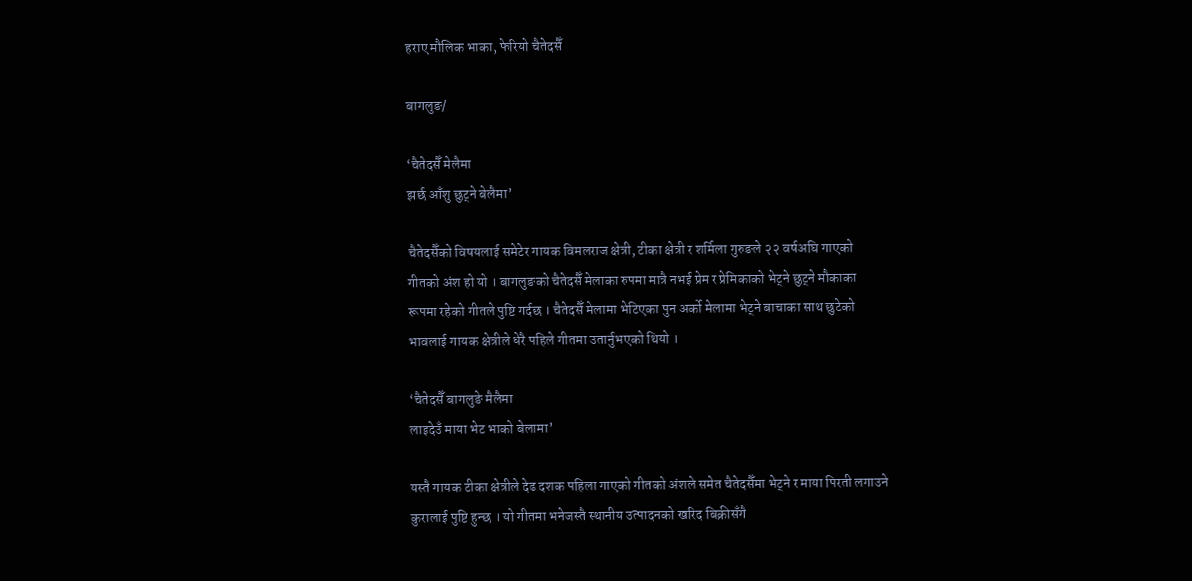हराए मौलिक भाका, फेरियो चैतेदसैँ

बागलुङ/

‘चैतेदसैँ मेलैमा
झर्छ आँशु छुट्ने बेलैमा’

चैतेदसैँको विषयलाई समेटेर गायक विमलराज क्षेत्री, टीका क्षेत्री र शर्मिला गुरुङले २२ वर्षअघि गाएको गीतको अंश हो यो । बागलुङको चैतेदसैँ मेलाका रुपमा मात्रै नभई प्रेम र प्रेमिकाको भेट्ने छुट्ने मौकाका रूपमा रहेको गीतले पुष्टि गर्दछ । चैतेदसैँ मेलामा भेटिएका पुन अर्को मेलामा भेट्ने बाचाका साथ छुटेको भावलाई गायक क्षेत्रीले धेरै पहिले गीतमा उतार्नुभएको थियो ।

‘चैतेदसैँ बागलुङे मैलैमा
लाइदेउँ माया भेट भाको बेलामा’

यस्तै गायक टीका क्षेत्रीले देढ दशक पहिला गाएको गीतको अंशले समेत चैतेदसैँमा भेट्ने र माया पिरती लगाउने कुरालाई पुष्टि हुन्छ । यो गीतमा भनेजस्तै स्थानीय उत्पादनको खरिद बिक्रीसँगै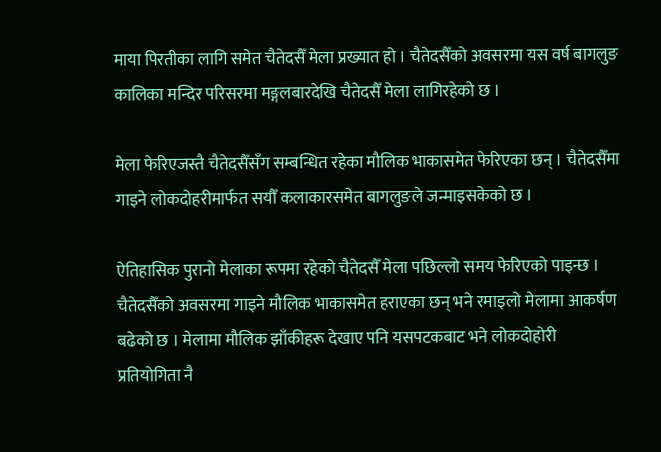माया पिरतीका लागि समेत चैतेदसैँ मेला प्रख्यात हो । चैतेदसैँको अवसरमा यस वर्ष बागलुङ कालिका मन्दिर परिसरमा मङ्गलबारदेखि चैतेदसैँ मेला लागिरहेको छ ।

मेला फेरिएजस्तै चैतेदसैँसँग सम्बन्धित रहेका मौलिक भाकासमेत फेरिएका छन् । चैतेदसैँमा गाइने लोकदोहरीमार्फत सयौँ कलाकारसमेत बागलुङले जन्माइसकेको छ ।

ऐतिहासिक पुरानो मेलाका रूपमा रहेको चैतेदसैँ मेला पछिल्लो समय फेरिएको पाइन्छ । चैतेदसैँको अवसरमा गाइने मौलिक भाकासमेत हराएका छन् भने रमाइलो मेलामा आकर्षण बढेको छ । मेलामा मौलिक झाँकीहरू देखाए पनि यसपटकबाट भने लोकदोहोरी प्रतियोगिता नै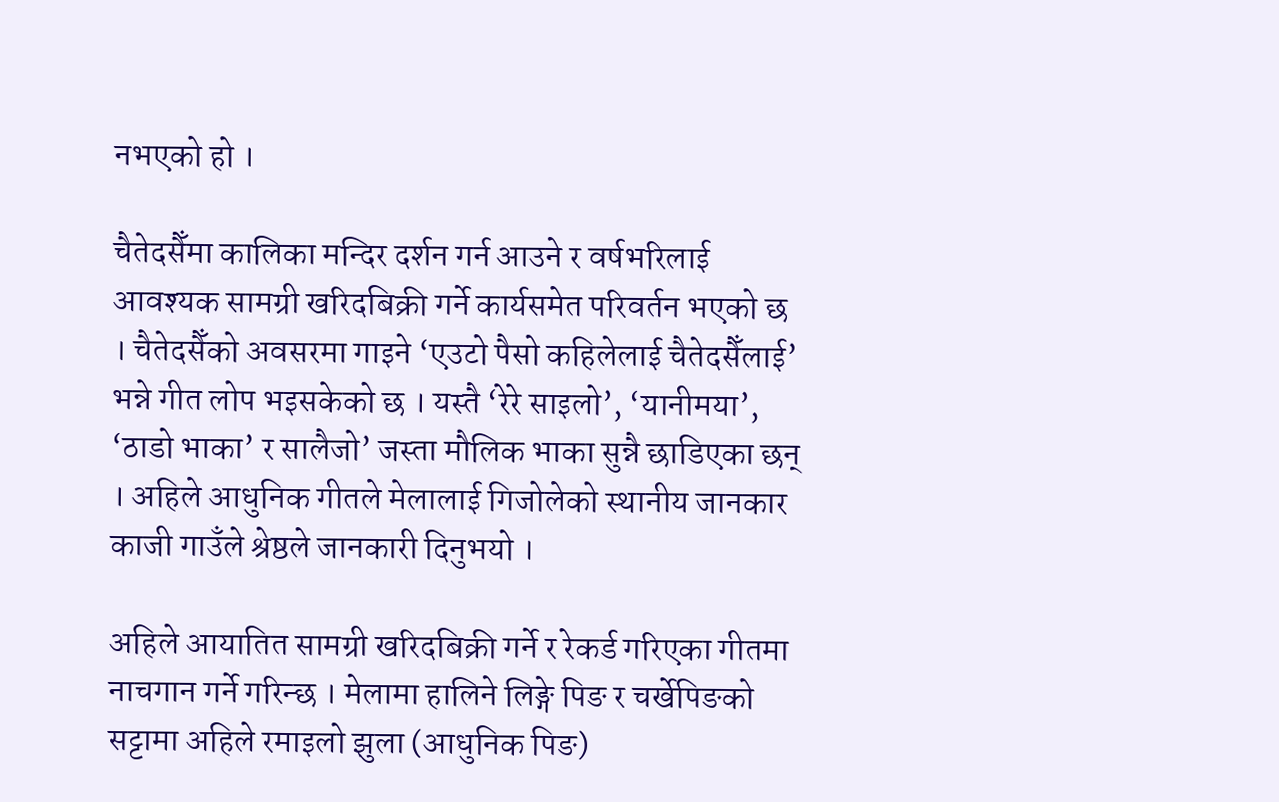नभएको हो ।

चैतेदसैँमा कालिका मन्दिर दर्शन गर्न आउने र वर्षभरिलाई आवश्यक सामग्री खरिदबिक्री गर्ने कार्यसमेत परिवर्तन भएको छ । चैतेदसैँको अवसरमा गाइने ‘एउटो पैसो कहिलेलाई चैतेदसैँलाई’ भन्ने गीत लोप भइसकेको छ । यस्तै ‘रेरे साइलो’, ‘यानीमया’, ‘ठाडो भाका’ र सालैजो’ जस्ता मौलिक भाका सुन्नै छाडिएका छन् । अहिले आधुनिक गीतले मेलालाई गिजोलेको स्थानीय जानकार काजी गाउँले श्रेष्ठले जानकारी दिनुभयो ।

अहिले आयातित सामग्री खरिदबिक्री गर्ने र रेकर्ड गरिएका गीतमा नाचगान गर्ने गरिन्छ । मेलामा हालिने लिङ्गे पिङ र चर्खेपिङको सट्टामा अहिले रमाइलो झुला (आधुनिक पिङ)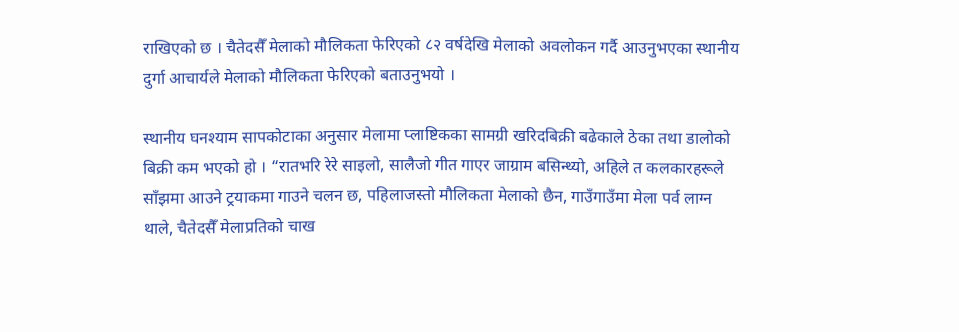राखिएको छ । चैतेदसैँ मेलाको मौलिकता फेरिएको ८२ वर्षदेखि मेलाको अवलोकन गर्दै आउनुभएका स्थानीय दुर्गा आचार्यले मेलाको मौलिकता फेरिएको बताउनुभयो ।

स्थानीय घनश्याम सापकोटाका अनुसार मेलामा प्लाष्टिकका सामग्री खरिदबिक्री बढेकाले ठेका तथा डालोको बिक्री कम भएको हो । “रातभरि रेरे साइलो, सालैजो गीत गाएर जाग्राम बसिन्थ्यो, अहिले त कलकारहरूले साँझमा आउने ट्रयाकमा गाउने चलन छ, पहिलाजस्तो मौलिकता मेलाको छैन, गाउँगाउँमा मेला पर्व लाग्न थाले, चैतेदसैँ मेलाप्रतिको चाख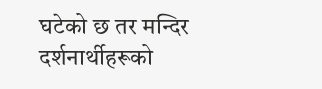घटेको छ तर मन्दिर दर्शनार्थीहरूको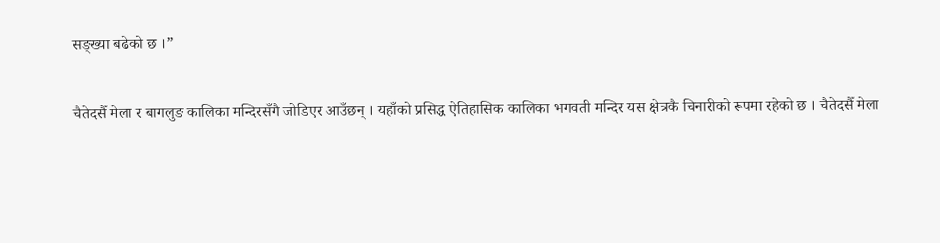सङ्ख्या बढेको छ ।”

चैतेदसैँ मेला र बागलुङ कालिका मन्दिरसँगै जोडिएर आउँछन् । यहाँको प्रसिद्ध ऐतिहासिक कालिका भगवती मन्दिर यस क्षेत्रकै चिनारीको रूपमा रहेको छ । चैतेदसैँ मेला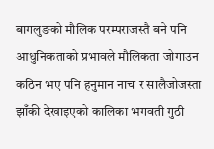बागलुङको मौलिक परम्पराजस्तै बने पनि आधुनिकताको प्रभावले मौलिकता जोगाउन कठिन भए पनि हनुमान नाच र सालैजोजस्ता झाँकी देखाइएको कालिका भगवती गुठी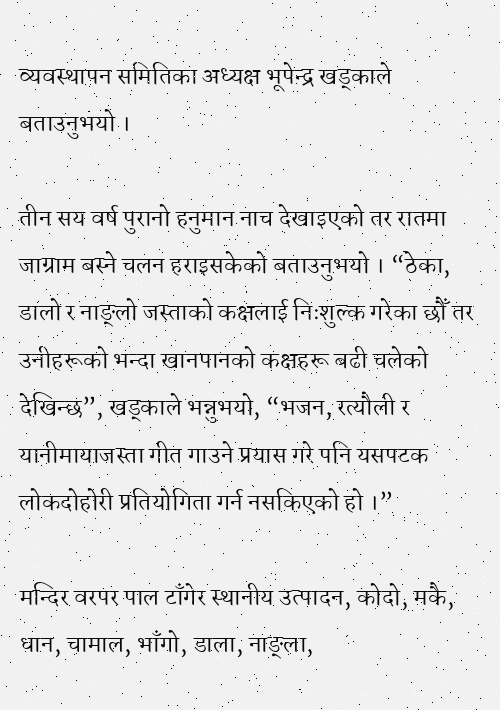व्यवस्थापन समितिका अध्यक्ष भूपेन्द्र खड्काले बताउनुभयो ।

तीन सय वर्ष पुरानो हनुमान नाच देखाइएको तर रातमा जाग्राम बस्ने चलन हराइसकेको बताउनुभयो । “ठेका, डालो र नाङ्लो जस्ताको कक्षलाई निःशुल्क गरेका छौँ तर उनीहरूको भन्दा खानपानको कक्षहरू बढी चलेको देखिन्छ”, खड्काले भन्नुभयो, “भजन, रत्यौली र यानीमायाजस्ता गीत गाउने प्रयास गरे पनि यसपटक लोकदोहोरी प्रतियोगिता गर्न नसकिएको हो ।”

मन्दिर वरपर पाल टाँगेर स्थानीय उत्पादन, कोदो, मकै, धान, चामाल, भाँगो, डाला, नाङ्ला,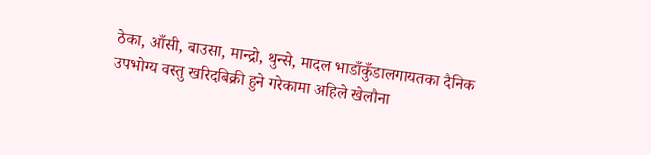ठेका, आँसी, बाउसा, मान्द्रो, थुन्से, मादल भाडाँकुँडालगायतका दैनिक उपभोग्य वस्तु खरिदबिक्री हुने गरेकामा अहिले खेलौना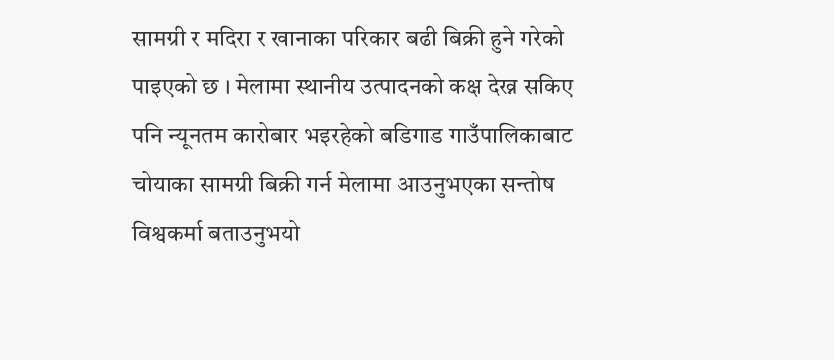सामग्री र मदिरा र खानाका परिकार बढी बिक्री हुने गरेको पाइएको छ । मेलामा स्थानीय उत्पादनको कक्ष देख्न सकिए पनि न्यूनतम कारोबार भइरहेको बडिगाड गाउँपालिकाबाट चोयाका सामग्री बिक्री गर्न मेलामा आउनुभएका सन्तोष विश्वकर्मा बताउनुभयो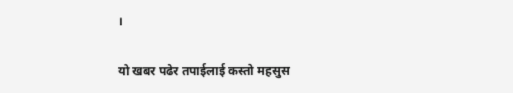।

यो खबर पढेर तपाईलाई कस्तो महसुस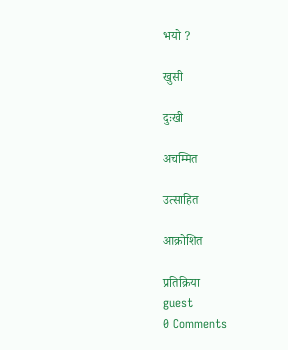भयो ?

खुसी

दुःखी

अचम्मित

उत्साहित

आक्रोशित

प्रतिक्रिया
guest
0 Comments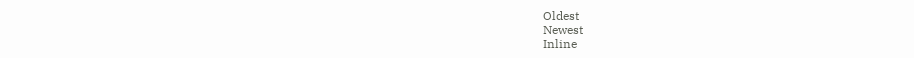Oldest
Newest
Inline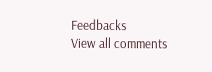Feedbacks
View all comments